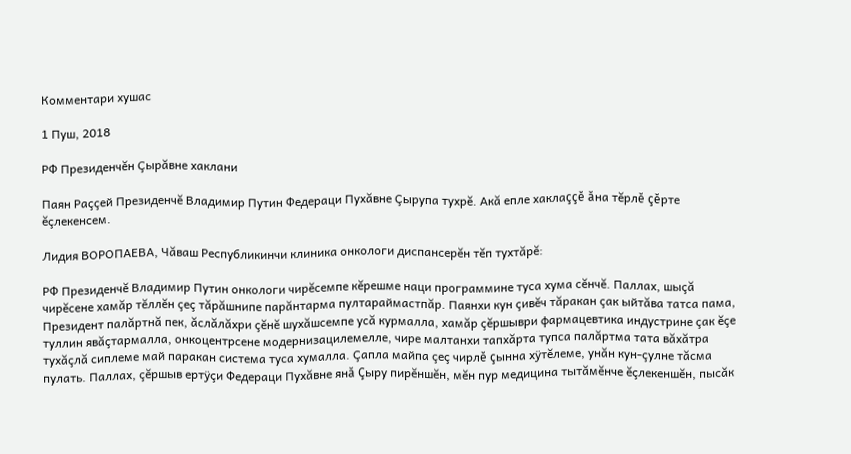Комментари хушас

1 Пуш, 2018

РФ Президенчĕн Çырăвне хаклани

Паян Раççей Президенчĕ Владимир Путин Федераци Пухăвне Çырупа тухрĕ. Акă епле хаклаççĕ ăна тĕрлĕ çĕрте ĕçлекенсем.

Лидия ВОРОПАЕВА, Чăваш Республикинчи клиника онкологи диспансерĕн тĕп тухтăрĕ:

РФ Президенчĕ Владимир Путин онкологи чирĕсемпе кĕрешме наци программине туса хума сĕнчĕ. Паллах, шыçă чирĕсене хамăр тĕллĕн çеç тăрăшнипе парăнтарма пултараймастпăр. Паянхи кун çивĕч тăракан çак ыйтăва татса пама, Президент палăртнă пек, ăслăлăхри çĕнĕ шухăшсемпе усă курмалла, хамăр çĕршыври фармацевтика индустрине çак ĕçе туллин явăçтармалла, онкоцентрсене модернизацилемелле, чире малтанхи тапхăрта тупса палăртма тата вăхăтра тухăçлă сиплеме май паракан система туса хумалла. Çапла майпа çеç чирлĕ çынна хÿтĕлеме, унăн кун-çулне тăсма пулать. Паллах, çĕршыв ертÿçи Федераци Пухăвне янă Çыру пирĕншĕн, мĕн пур медицина тытăмĕнче ĕçлекеншĕн, пысăк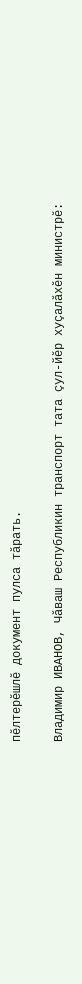пĕлтерĕшлĕ документ пулса тăрать.

Владимир ИВАНОВ, Чăваш Республикин транспорт тата çул-йĕр хуçалăхĕн министрĕ: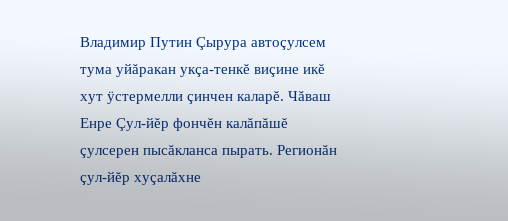Владимир Путин Çырура автоçулсем тума уйăракан укçа-тенкĕ виçине икĕ хут ÿстермелли çинчен каларĕ. Чăваш Енре Çул-йĕр фончĕн калăпăшĕ çулсерен пысăкланса пырать. Регионăн çул-йĕр хуçалăхне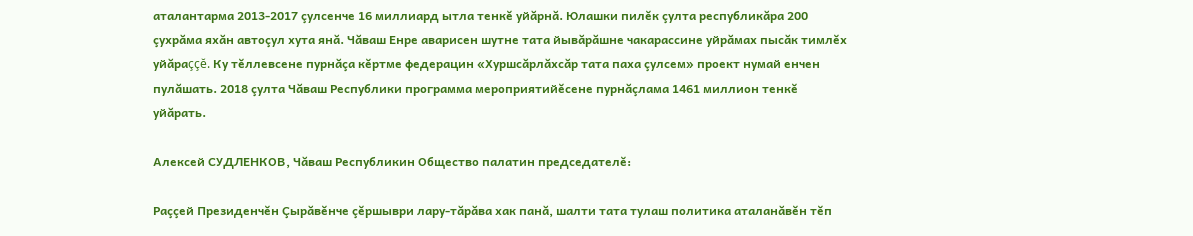аталантарма 2013-2017 çулсенче 16 миллиард ытла тенкĕ уйăрнă. Юлашки пилĕк çулта республикăра 200 çухрăма яхăн автоçул хута янă. Чăваш Енре аварисен шутне тата йывăрăшне чакарассине уйрăмах пысăк тимлĕх уйăраççĕ. Ку тĕллевсене пурнăçа кĕртме федерацин «Хуршсăрлăхсăр тата паха çулсем» проект нумай енчен пулăшать. 2018 çулта Чăваш Республики программа мероприятийĕсене пурнăçлама 1461 миллион тенкĕ уйăрать.

Алексей СУДЛЕНКОВ, Чăваш Республикин Общество палатин председателĕ:

Раççей Президенчĕн Çырăвĕнче çĕршыври лару-тăрăва хак панă, шалти тата тулаш политика аталанăвĕн тĕп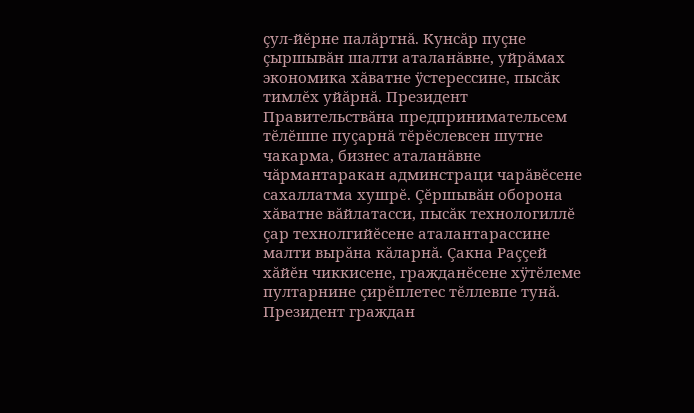çул-йĕрне палăртнă. Кунсăр пуçне çыршывăн шалти аталанăвне, уйрăмах экономика хăватне ÿстерессине, пысăк тимлĕх уйăрнă. Президент Правительствăна предпринимательсем тĕлĕшпе пуçарнă тĕрĕслевсен шутне чакарма, бизнес аталанăвне чăрмантаракан админстраци чарăвĕсене сахаллатма хушрĕ. Çĕршывăн оборона хăватне вăйлатасси, пысăк технологиллĕ çар технолгийĕсене аталантарассине малти вырăна кăларнă. Çакна Раççей хăйĕн чиккисене, гражданĕсене хÿтĕлеме пултарнине çирĕплетес тĕллевпе тунă. Президент граждан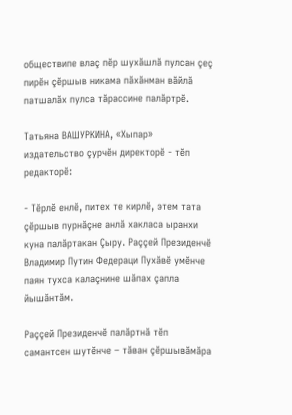обществипе влаç пĕр шухăшлă пулсан çеç пирĕн çĕршыв никама пăхăнман вăйлă патшалăх пулса тăрассине палăртрĕ.

Татьяна ВАШУРКИНА, «Хыпар» издательство çурчĕн директорĕ - тĕп редакторĕ:

- Тĕрлĕ енлĕ, питех те кирлĕ, этем тата çĕршыв пурнăçне анлă хакласа ыранхи куна палăртакан Çыру. Раççей Президенчĕ Владимир Путин Федераци Пухăвĕ умĕнче паян тухса калаçнине шăпах çапла йышăнтăм.

Раççей Президенчĕ палăртнă тĕп самантсен шутĕнче – тăван çĕршывăмăра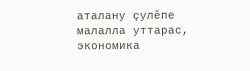аталану çулĕпе малалла уттарас, экономика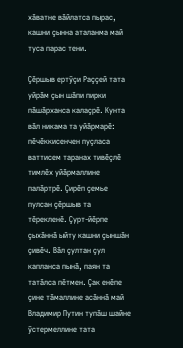хăватне вăйлатса пырас, кашни çынна аталанма май туса парас тени.

Çĕршыв ертÿçи Раççей тата уйрăм çын шăпи пирки пăшăрханса калаçрĕ. Кунта вăл никама та уйăрмарĕ: пĕчĕккисенчен пуçласа ваттисем таранах тивĕçлĕ тимлĕх уйăрмаллине палăртрĕ. Çирĕп çемье пулсан çĕршыв та тĕрекленĕ. Çурт-йĕрпе çыхăннă ыйту кашни çыншăн çивĕч. Вăл çултан çул капланса пынă, паян та татăлса пĕтмен. Çак енĕпе çине тăмаллине асăннă май Владимир Путин тупăш шайне ÿстермеллине тата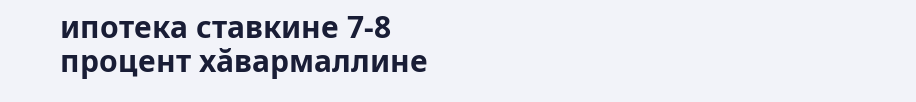ипотека ставкине 7-8 процент хăвармаллине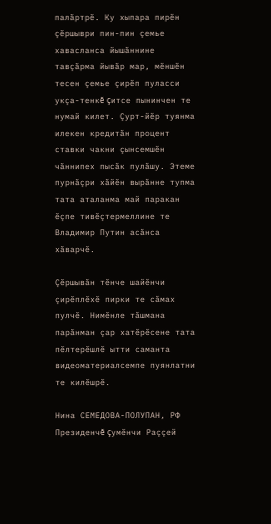палăртрĕ. Ку хыпара пирĕн çĕршыври пин-пин çемье хавасланса йышăннине тавçăрма йывăр мар, мĕншĕн тесен çемье çирĕп пуласси укçа-тенкĕ çитсе пынинчен те нумай килет. Çурт-йĕр туянма илекен кредитăн процент ставки чакни çынсемшĕн чăннипех пысăк пулăшу. Этеме пурнăçри хăйĕн вырăнне тупма тата аталанма май паракан ĕçпе тивĕçтермеллине те Владимир Путин асăнса хăварчĕ.

Çĕршывăн тĕнче шайĕнчи çирĕплĕхĕ пирки те сăмах пулчĕ. Нимĕнле тăшмана парăнман çар хатĕрĕсене тата пĕлтерĕшлĕ ытти саманта видеоматериалсемпе пуянлатни те килĕшрĕ.

Нина СЕМЕДОВА-ПОЛУПАН, РФ Президенчĕ çумĕнчи Раççей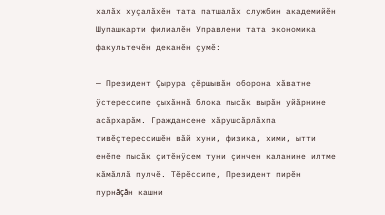халăх хуçалăхĕн тата патшалăх службин академийĕн Шупашкарти филиалĕн Управлени тата экономика факультечĕн деканĕн çумĕ:

— Президент Çырура çĕршывăн оборона хăватне ÿстерессипе çыхăннă блока пысăк вырăн уйăрнине асăрхарăм. Граждансене хăрушсăрлăхпа тивĕçтерессишĕн вăй хуни, физика, хими, ытти енĕпе пысăк çитĕнÿсем туни çинчен каланине илтме кăмăллă пулчĕ. Тĕрĕссипе, Президент пирĕн пурнăçăн кашни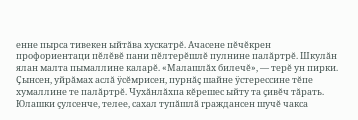енне пырса тивекен ыйтăва хускатрĕ. Ачасене пĕчĕкрен профориентаци пĕлĕвĕ пани пĕлтерĕшлĕ пулнине палăртрĕ. Шкулăн ялан малта пымаллине каларĕ. «Малашлăх билечĕ», — терĕ ун пирки. Çынсен, уйрăмах аслă ÿсĕмрисен, пурнăç шайне ÿстерессине тĕпе хумаллине те палăртрĕ. Чухăнлăхпа кĕрешес ыйту та çивĕч тăрать. Юлашки çулсенче, телее, сахал тупăшлă граждансен шучĕ чакса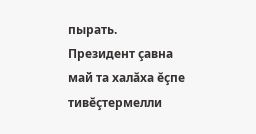пырать. Президент çавна май та халăха ĕçпе тивĕçтермелли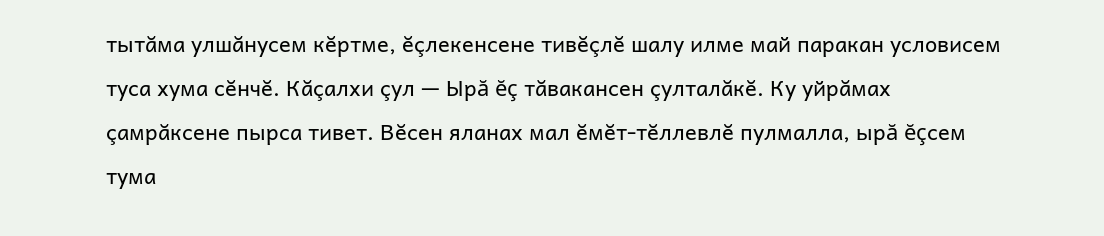тытăма улшăнусем кĕртме, ĕçлекенсене тивĕçлĕ шалу илме май паракан условисем туса хума сĕнчĕ. Кăçалхи çул — Ырă ĕç тăвакансен çулталăкĕ. Ку уйрăмах çамрăксене пырса тивет. Вĕсен яланах мал ĕмĕт-тĕллевлĕ пулмалла, ырă ĕçсем тума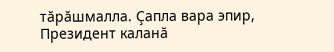тăрăшмалла. Çапла вара эпир, Президент каланă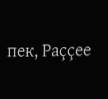пек, Раççее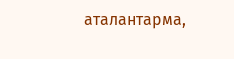аталантарма,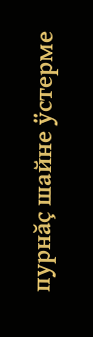пурнăç шайне ÿстерме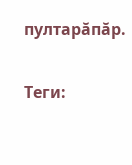пултарăпăр.

Теги: